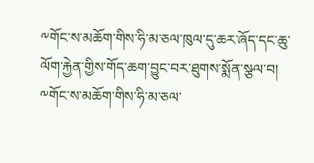༸གོང་ས་མཆོག་གིས་ཧི་མ་ཅལ་ཁུལ་དུ་ཆར་ཞོད་དང་ཆུ་ལོག་རྐྱེན་གྱིས་གོད་ཆག་བྱུང་བར་ཐུགས་སྨོན་སྩལ་བ།
༸གོང་ས་མཆོག་གིས་ཧི་མ་ཅལ་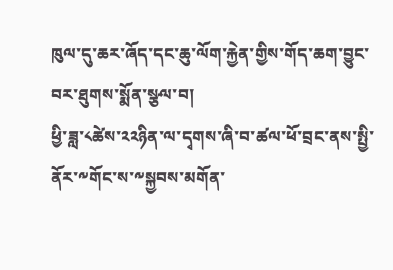ཁུལ་དུ་ཆར་ཞོད་དང་ཆུ་ལོག་རྐྱེན་གྱིས་གོད་ཆག་བྱུང་བར་ཐུགས་སྨོན་སྩལ་བ།
ཕྱི་ཟླ་༨ཚེས་༢༢ཉིན་ལ་དྭགས་ཞི་བ་ཚལ་ཕོ་བྲང་ནས་སྤྱི་ནོར་༸གོང་ས་༸སྐྱབས་མགོན་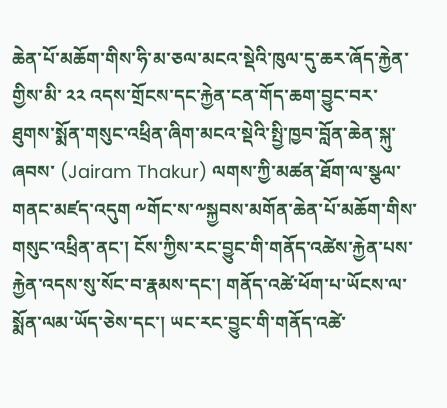ཆེན་པོ་མཆོག་གིས་ཧི་མ་ཅལ་མངའ་སྡེའི་ཁུལ་དུ་ཆར་ཞོད་རྐྱེན་གྱིས་མི་ ༢༢ འདས་གྲོངས་དང་རྐྱེན་ངན་གོད་ཆག་བྱུང་བར་ཐུགས་སྨོན་གསུང་འཕྲིན་ཞིག་མངའ་སྡེའི་སྤྱི་ཁྱབ་བློན་ཆེན་སྐུ་ཞབས་ (Jairam Thakur) ལགས་ཀྱི་མཚན་ཐོག་ལ་སྩལ་གནང་མཛད་འདུག ༸གོང་ས་༸སྐྱབས་མགོན་ཆེན་པོ་མཆོག་གིས་གསུང་འཕྲིན་ནང་། ངོས་ཀྱིས་རང་བྱུང་གི་གནོད་འཚེས་རྐྱེན་པས་རྐྱེན་འདས་སུ་སོང་བ་རྣམས་དང་། གནོད་འཚེ་ཕོག་པ་ཡོངས་ལ་སྨོན་ལམ་ཡོད་ཅེས་དང་། ཡང་རང་བྱུང་གི་གནོད་འཚེ་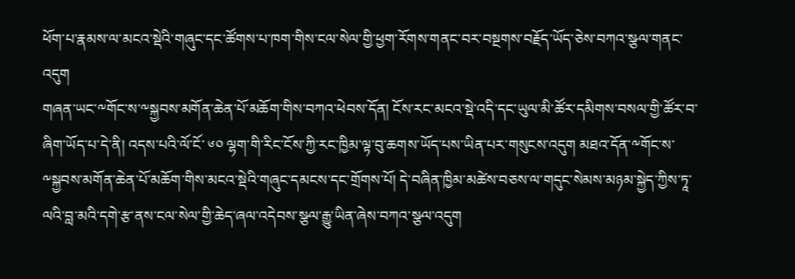ཕོག་པ་རྣམས་ལ་མངའ་སྡེའི་གཞུང་དང་ཚོགས་པ་ཁག་གིས་ངལ་སེལ་གྱི་ཕྱག་རོགས་གནང་བར་བསྔགས་བརྗོད་ཡོད་ཅེས་བཀའ་སྩལ་གནང་འདུག
གཞན་ཡང་༸གོང་ས་༸སྐྱབས་མགོན་ཆེན་པོ་མཆོག་གིས་བཀའ་ཕེབས་དོན། ངོས་རང་མངའ་སྡེ་འདི་དང་ཡུལ་མི་ཚོར་དམིགས་བསལ་གྱི་ཚོར་བ་ཞིག་ཡོད་པ་དེ་ནི། འདས་པའི་ལོ་ངོ་ ༦༠ ལྷག་གི་རིང་ངོས་ཀྱི་རང་ཁྱིམ་ལྟ་བུ་ཆགས་ཡོད་པས་ཡིན་པར་གསུངས་འདུག མཐའ་དོན་༸གོང་ས་༸སྐྱབས་མགོན་ཆེན་པོ་མཆོག་གིས་མངའ་སྡེའི་གཞུང་དམངས་དང་གྲོགས་པོ། དེ་བཞིན་ཁྱིམ་མཚེས་བཅས་ལ་གདུང་སེམས་མཉམ་སྐྱེད་ཀྱིས་ཏཱ་ལའི་བླ་མའི་དགེ་རྩ་ནས་ངལ་སེལ་གྱི་ཆེད་ཞལ་འདེབས་སྩལ་རྒྱུ་ཡིན་ཞེས་བཀའ་སྩལ་འདུག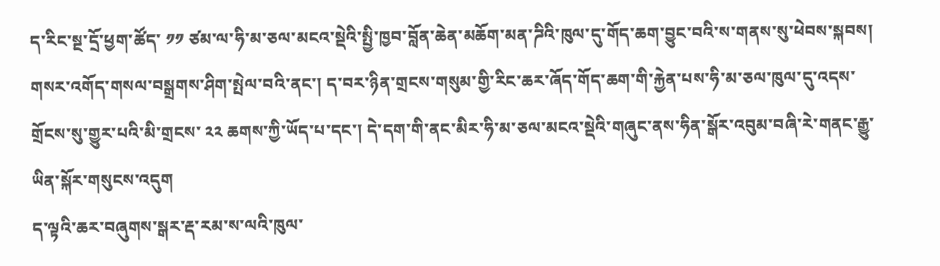ད་རིང་སྔ་དྲོ་ཕྱག་ཚོད་ ༡༡ ཙམ་ལ་ཧི་མ་ཅལ་མངའ་སྡེའི་སྤྱི་ཁྱབ་བློན་ཆེན་མཆོག་མན་ཌིའི་ཁུལ་དུ་གོད་ཆག་བྱུང་བའི་ས་གནས་སུ་ཕེབས་སྐབས། གསར་འགོད་གསལ་བསྒྲགས་ཤིག་སྤེལ་བའི་ནང་། ད་བར་ཉིན་གྲངས་གསུམ་གྱི་རིང་ཆར་ཞོད་གོད་ཆག་གི་རྐྱེན་པས་ཧི་མ་ཅལ་ཁུལ་དུ་འདས་གྲོངས་སུ་གྱུར་པའི་མི་གྲངས་ ༢༢ ཆགས་ཀྱི་ཡོད་པ་དང་། དེ་དག་གི་ནང་མིར་ཧི་མ་ཅལ་མངའ་སྡེའི་གཞུང་ནས་ཧིན་སྒོར་འབུམ་བཞི་རེ་གནང་རྒྱུ་ཡིན་སྐོར་གསུངས་འདུག
ད་ལྟའི་ཆར་བཞུགས་སྒར་རྡ་རམ་ས་ལའི་ཁུལ་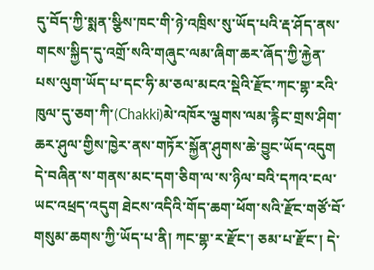དུ་བོད་ཀྱི་སྨན་སྩིས་ཁང་གི་ཉེ་འཁྲིས་སུ་ཡོད་པའི་རྡ་ཤོད་ནས་གངས་སྐྱིད་དུ་འགྲོ་སའི་གཞུང་ལམ་ཞིག་ཆར་ཞོད་ཀྱི་རྐྱེན་པས་ལུག་ཡོད་པ་དང་ཧི་མ་ཅལ་མངའ་སྡེའི་རྫོང་ཀང་གྷ་རའི་ཁུལ་དུ་ཅག་ཀི་(Chakki)མེ་འཁོར་ལྕགས་ལམ་རྙིང་གྲས་ཤིག་ཆར་ཤུལ་གྱིས་ཁྱེར་ནས་གཏོར་སྐྱོན་ཤུགས་ཆེ་བྱུང་ཡོད་འདུག དེ་བཞིན་ས་གནས་མང་དག་ཅིག་ལ་ས་ཉིལ་བའི་དཀའ་ངལ་ཡང་འཕྲད་འདུག ཐེངས་འདིའི་གོད་ཆག་ཕོག་སའི་རྫོང་གཙོ་བོ་གསུམ་ཆགས་ཀྱི་ཡོད་པ་ནི། ཀང་གྷ་ར་རྫོང་། ཅམ་པ་རྫོང་། དེ་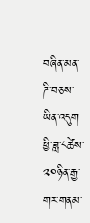བཞིན་མན་ཌི་བཅས་ཡིན་འདུག
ཕྱི་ཟླ་༨ཚེས་༢༠ཉིན་རྒྱ་གར་གནམ་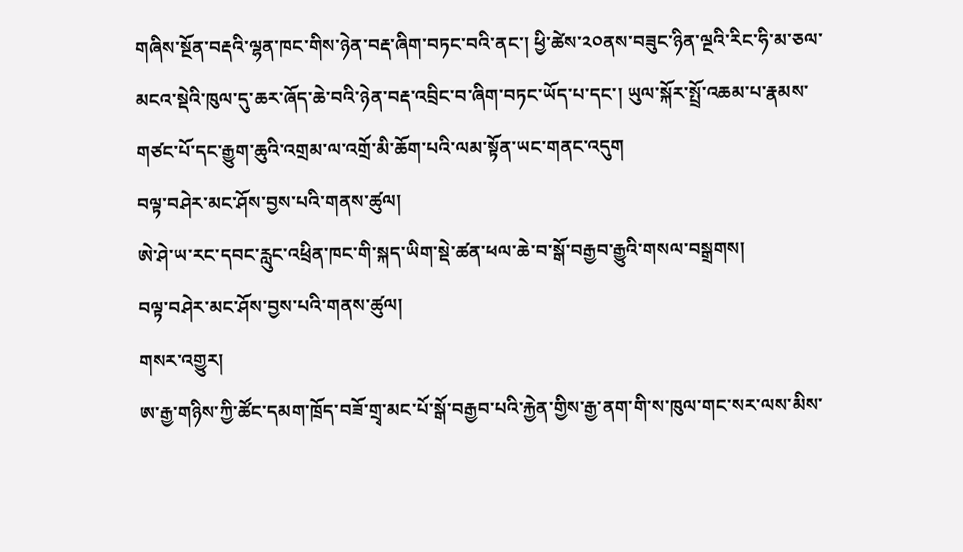གཞིས་སྔོན་བརྡའི་ལྷན་ཁང་གིས་ཉེན་བརྡ་ཞིག་བཏང་བའི་ནང་། ཕྱི་ཚེས་༢༠ནས་བཟུང་ཉིན་ལྔའི་རིང་ཧི་མ་ཅལ་མངའ་སྡེའི་ཁུལ་དུ་ཆར་ཞོད་ཆེ་བའི་ཉེན་བརྡ་འབྲིང་བ་ཞིག་བཏང་ཡོད་པ་དང་། ཡུལ་སྐོར་སྤྲོ་འཆམ་པ་རྣམས་གཙང་པོ་དང་རྒྱུག་ཆུའི་འགྲམ་ལ་འགྲོ་མི་ཆོག་པའི་ལམ་སྟོན་ཡང་གནང་འདུག
བལྟ་བཤེར་མང་ཤོས་བྱས་པའི་གནས་ཚུལ།
ཨེ་ཤེ་ཡ་རང་དབང་རླུང་འཕྲིན་ཁང་གི་སྐད་ཡིག་སྡེ་ཚན་ཕལ་ཆེ་བ་སྒོ་བརྒྱབ་རྒྱུའི་གསལ་བསྒྲགས།
བལྟ་བཤེར་མང་ཤོས་བྱས་པའི་གནས་ཚུལ།
གསར་འགྱུར།
ཨ་རྒྱ་གཉིས་ཀྱི་ཚོང་དམག་ཁྲོད་བཟོ་གྲྭ་མང་པོ་སྒོ་བརྒྱབ་པའི་རྐྱེན་གྱིས་རྒྱ་ནག་གི་ས་ཁུལ་གང་སར་ལས་མིས་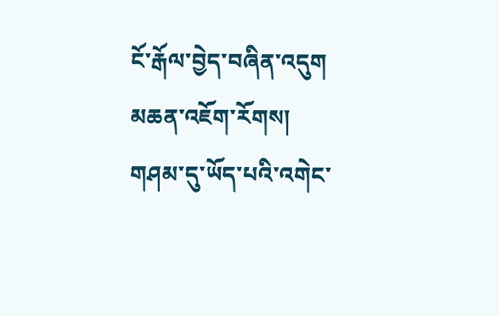ངོ་རྒོལ་བྱེད་བཞིན་འདུག
མཆན་འཇོག་རོགས།
གཤམ་དུ་ཡོད་པའི་འགེང་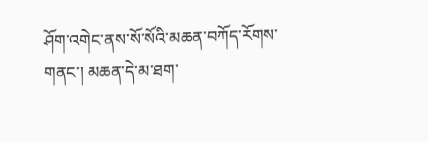ཤོག་འགེང་ནས་སོ་སོའི་མཆན་བཀོད་རོགས་གནང་། མཆན་དེ་མ་ཐག་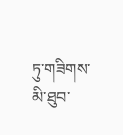ཏུ་གཟིགས་མི་ཐུབ་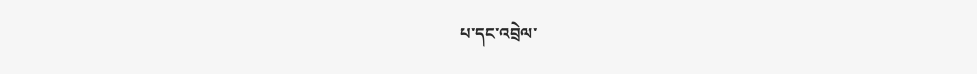པ་དང་འབྲེལ་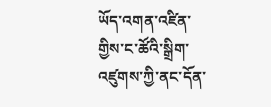ཡོད་འགན་འཛིན་གྱིས་ང་ཚོའི་སྒྲིག་འཛུགས་ཀྱི་ནང་དོན་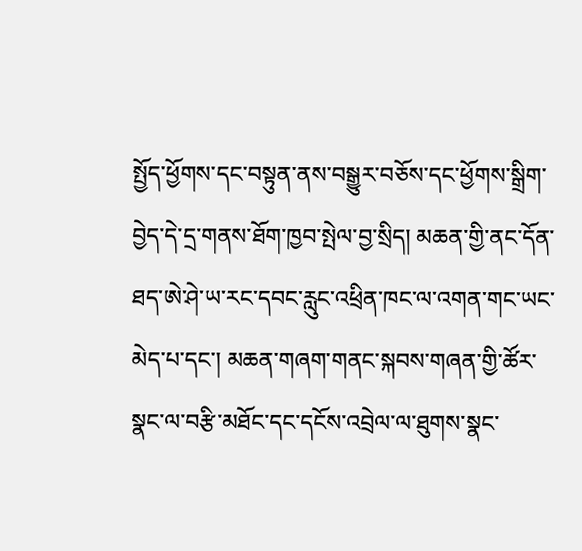སྤྱོད་ཕྱོགས་དང་བསྟུན་ནས་བསྒྱུར་བཅོས་དང་ཕྱོགས་སྒྲིག་བྱེད་དེ་དྲ་གནས་ཐོག་ཁྱབ་སྤེལ་བྱ་སྲིད། མཆན་གྱི་ནང་དོན་ཐད་ཨེ་ཤེ་ཡ་རང་དབང་རླུང་འཕྲིན་ཁང་ལ་འགན་གང་ཡང་མེད་པ་དང་། མཆན་གཞག་གནང་སྐབས་གཞན་གྱི་ཚོར་སྣང་ལ་བརྩི་མཐོང་དང་དངོས་འབྲེལ་ལ་ཐུགས་སྣང་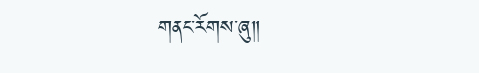གནང་རོགས་ཞུ༎